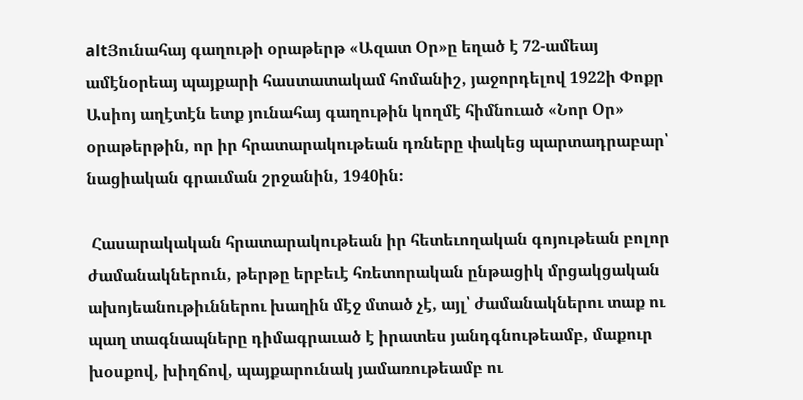altՅունահայ գաղութի օրաթերթ «Ազատ Օր»ը եղած է 72-ամեայ ամէնօրեայ պայքարի հաստատակամ հոմանիշ, յաջորդելով 1922ի Փոքր Ասիոյ աղէտէն ետք յունահայ գաղութին կողմէ հիմնուած «Նոր Օր» օրաթերթին, որ իր հրատարակութեան դռները փակեց պարտադրաբար՝ նացիական գրաւման շրջանին, 1940ին։

 Հասարակական հրատարակութեան իր հետեւողական գոյութեան բոլոր ժամանակներուն, թերթը երբեւէ հռետորական ընթացիկ մրցակցական ախոյեանութիւններու խաղին մէջ մտած չէ, այլ՝ ժամանակներու տաք ու պաղ տագնապները դիմագրաւած է իրատես յանդգնութեամբ, մաքուր խօսքով, խիղճով, պայքարունակ յամառութեամբ ու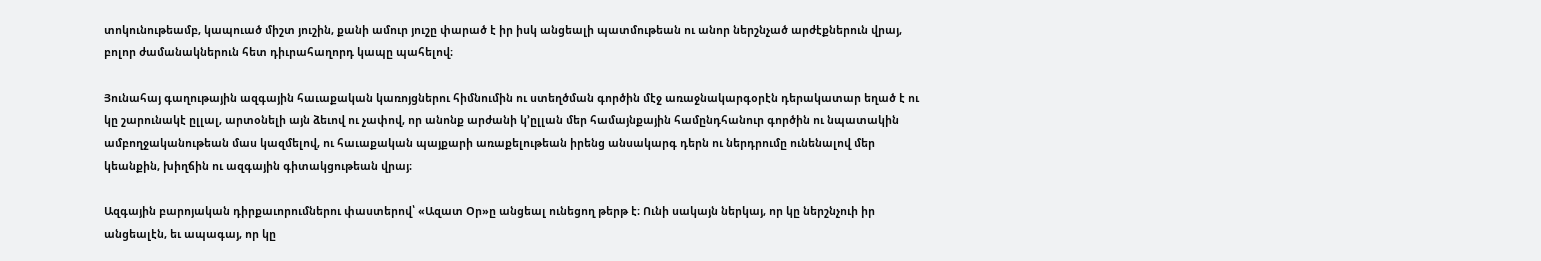տոկունութեամբ, կապուած միշտ յուշին, քանի ամուր յուշը փարած է իր իսկ անցեալի պատմութեան ու անոր ներշնչած արժէքներուն վրայ, բոլոր ժամանակներուն հետ դիւրահաղորդ կապը պահելով։

Յունահայ գաղութային ազգային հաւաքական կառոյցներու հիմնումին ու ստեղծման գործին մէջ առաջնակարգօրէն դերակատար եղած է ու կը շարունակէ ըլլալ, արտօնելի այն ձեւով ու չափով, որ անոնք արժանի կ’ըլլան մեր համայնքային համընդհանուր գործին ու նպատակին ամբողջականութեան մաս կազմելով, ու հաւաքական պայքարի առաքելութեան իրենց անսակարգ դերն ու ներդրումը ունենալով մեր կեանքին, խիղճին ու ազգային գիտակցութեան վրայ։

Ազգային բարոյական դիրքաւորումներու փաստերով՝ «Ազատ Օր»ը անցեալ ունեցող թերթ է։ Ունի սակայն ներկայ, որ կը ներշնչուի իր անցեալէն, եւ ապագայ, որ կը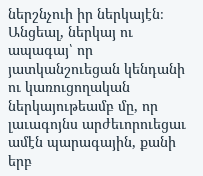ներշնչուի իր ներկայէն։ Անցեալ, ներկայ ու ապագայ՝ որ յատկանշուեցան կենդանի ու կառուցողական ներկայութեամբ մը, որ լաւագոյնս արժեւորուեցաւ ամէն պարագային, քանի երբ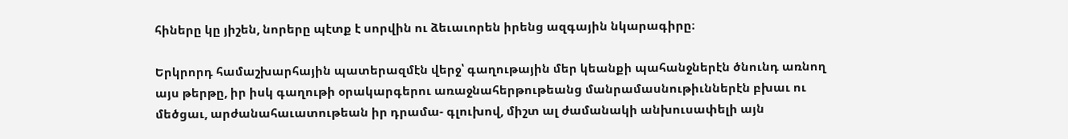հիները կը յիշեն, նորերը պէտք է սորվին ու ձեւաւորեն իրենց ազգային նկարագիրը։

Երկրորդ համաշխարհային պատերազմէն վերջ՝ գաղութային մեր կեանքի պահանջներէն ծնունդ առնող այս թերթը, իր իսկ գաղութի օրակարգերու առաջնահերթութեանց մանրամասնութիւններէն բխաւ ու մեծցաւ, արժանահաւատութեան իր դրամա- գլուխով, միշտ ալ ժամանակի անխուսափելի այն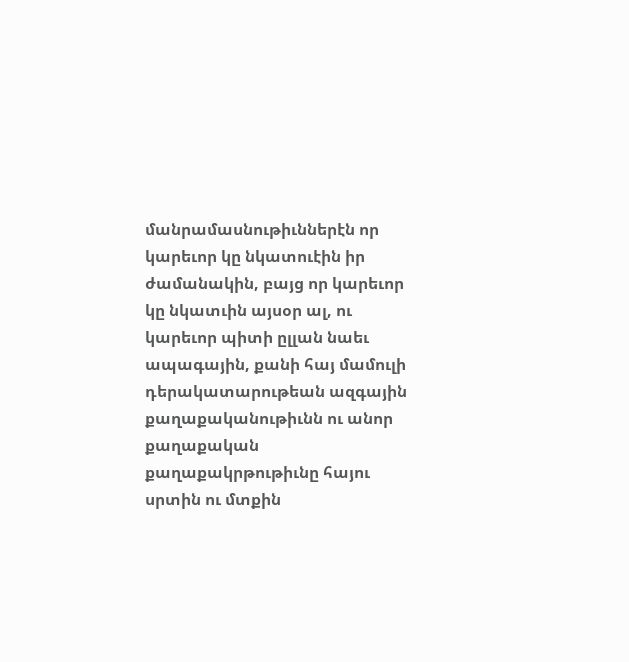մանրամասնութիւններէն որ կարեւոր կը նկատուէին իր ժամանակին, բայց որ կարեւոր կը նկատւին այսօր ալ, ու կարեւոր պիտի ըլլան նաեւ ապագային, քանի հայ մամուլի դերակատարութեան ազգային քաղաքականութիւնն ու անոր քաղաքական քաղաքակրթութիւնը հայու սրտին ու մտքին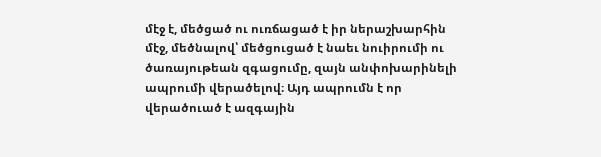մէջ է, մեծցած ու ուռճացած է իր ներաշխարհին մէջ, մեծնալով՝ մեծցուցած է նաեւ նուիրումի ու ծառայութեան զգացումը, զայն անփոխարինելի ապրումի վերածելով։ Այդ ապրումն է որ վերածուած է ազգային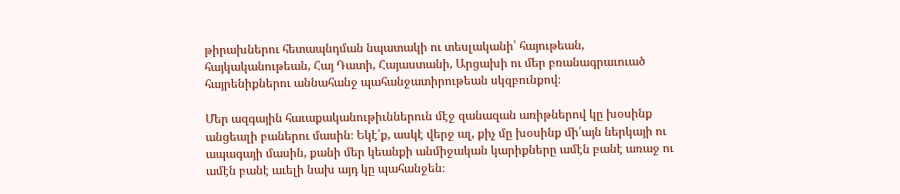թիրախներու հետապնդման նպատակի ու տեսլականի՝ հայութեան, հայկականութեան, Հայ Դատի, Հայաստանի, Արցախի ու մեր բռանագրաւուած հայրենիքներու աննահանջ պահանջատիրութեան սկզբունքով։

Մեր ազգային հաւաքականութիւններուն մէջ զանազան առիթներով կը խօսինք անցեալի բաներու մասին։ Եկէ՛ք, ասկէ վերջ ալ, քիչ մը խօսինք մի՛այն ներկայի ու ապագայի մասին, քանի մեր կեանքի անմիջական կարիքները ամէն բանէ առաջ ու ամէն բանէ աւելի նախ այդ կը պահանջեն։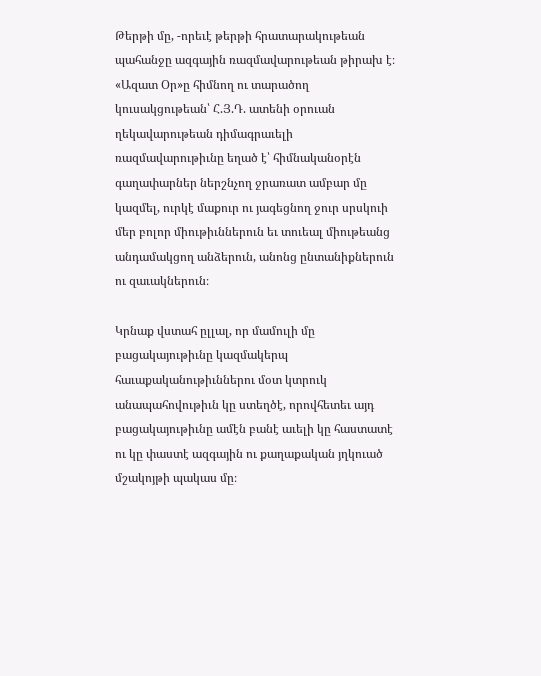Թերթի մը, -որեւէ թերթի հրատարակութեան պահանջը ազգային ռազմավարութեան թիրախ է։ «Ազատ Օր»ը հիմնող ու տարածող կուսակցութեան՝ Հ.Յ.Դ. ատենի օրուան ղեկավարութեան դիմագրաւելի ռազմավարութիւնը եղած է՝ հիմնականօրէն գաղափարներ ներշնչող ջրառատ ամբար մը կազմել, ուրկէ մաքուր ու յագեցնող ջուր սրսկուի մեր բոլոր միութիւններուն եւ տուեալ միութեանց անդամակցող անձերուն, անոնց ընտանիքներուն ու զաւակներուն։

Կրնաք վստահ ըլլալ, որ մամուլի մը բացակայութիւնը կազմակերպ հաւաքականութիւններու մօտ կտրուկ անապահովութիւն կը ստեղծէ, որովհետեւ այդ բացակայութիւնը ամէն բանէ աւելի կը հաստատէ ու կը փաստէ ազգային ու քաղաքական յղկուած մշակոյթի պակաս մը։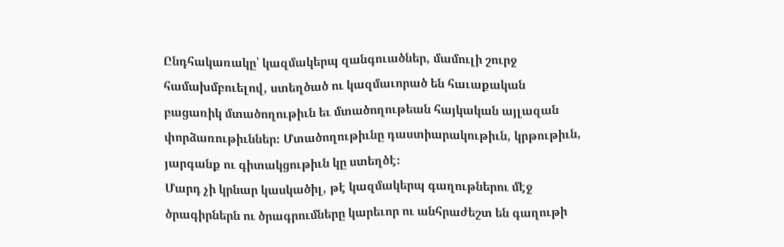Ընդհակառակը՝ կազմակերպ զանգուածներ, մամուլի շուրջ համախմբուելով, ստեղծած ու կազմաւորած են հաւաքական բացառիկ մտածողութիւն եւ մտածողութեան հայկական այլազան փորձառութիւններ։ Մտածողութիւնը դաստիարակութիւն, կրթութիւն, յարգանք ու գիտակցութիւն կը ստեղծէ։
Մարդ չի կրնար կասկածիլ, թէ կազմակերպ գաղութներու մէջ ծրագիրներն ու ծրագրումները կարեւոր ու անհրաժեշտ են գաղութի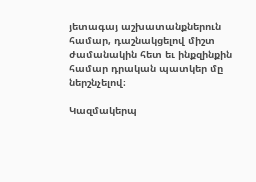յետագայ աշխատանքներուն համար, դաշնակցելով միշտ ժամանակին հետ եւ ինքզինքին համար դրական պատկեր մը ներշնչելով։

Կազմակերպ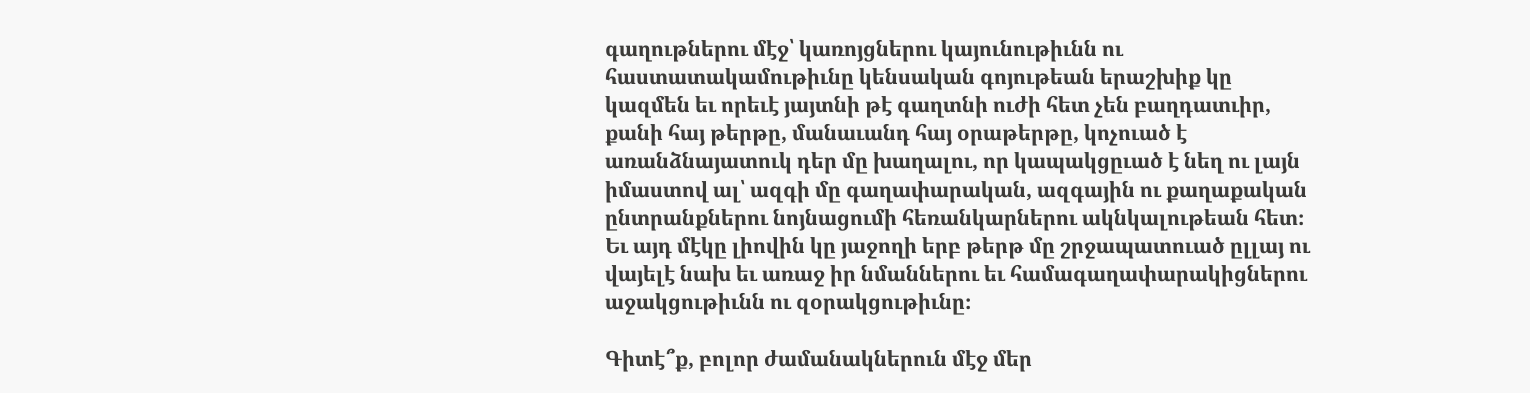գաղութներու մէջ՝ կառոյցներու կայունութիւնն ու հաստատակամութիւնը կենսական գոյութեան երաշխիք կը կազմեն եւ որեւէ յայտնի թէ գաղտնի ուժի հետ չեն բաղդատւիր, քանի հայ թերթը, մանաւանդ հայ օրաթերթը, կոչուած է առանձնայատուկ դեր մը խաղալու, որ կապակցըւած է նեղ ու լայն իմաստով ալ՝ ազգի մը գաղափարական, ազգային ու քաղաքական ընտրանքներու նոյնացումի հեռանկարներու ակնկալութեան հետ։ Եւ այդ մէկը լիովին կը յաջողի երբ թերթ մը շրջապատուած ըլլայ ու վայելէ նախ եւ առաջ իր նմաններու եւ համագաղափարակիցներու աջակցութիւնն ու զօրակցութիւնը։

Գիտէ՞ք, բոլոր ժամանակներուն մէջ մեր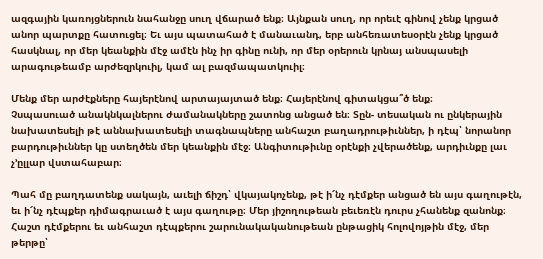ազգային կառոյցներուն նահանջը սուղ վճարած ենք։ Այնքան սուղ, որ որեւէ գինով չենք կրցած անոր պարտքը հատուցել։ Եւ այս պատահած է մանաւանդ, երբ անհեռատեսօրէն չենք կրցած հասկնալ, որ մեր կեանքին մէջ ամէն ինչ իր գինը ունի, որ մեր օրերուն կրնայ անսպասելի արագութեամբ արժեզրկուիլ, կամ ալ բազմապատկուիլ։

Մենք մեր արժէքները հայերէնով արտայայտած ենք։ Հայերէնով գիտակցա՞ծ ենք։
Չսպասուած անակնկալներու ժամանակները շատոնց անցած են։ Տըն- տեսական ու ընկերային նախատեսելի թէ աննախատեսելի տագնապները անհաշտ բաղադրութիւններ, ի դէպ՝ նորանոր բարդութիւններ կը ստեղծեն մեր կեանքին մէջ։ Անգիտութիւնը օրէնքի չվերածենք, արդիւնքը լաւ չ’ըլլար վստահաբար։

Պահ մը բաղդատենք սակայն, աւելի ճիշդ՝ վկայակոչենք, թէ ի՜նչ դէմքեր անցած են այս գաղութէն, եւ ի՜նչ դէպքեր դիմագրաւած է այս գաղութը։ Մեր յիշողութեան բեւեռէն դուրս չհանենք զանոնք։
Հաշտ դէմքերու եւ անհաշտ դէպքերու շարունակականութեան ընթացիկ հոլովոյթին մէջ, մեր թերթը՝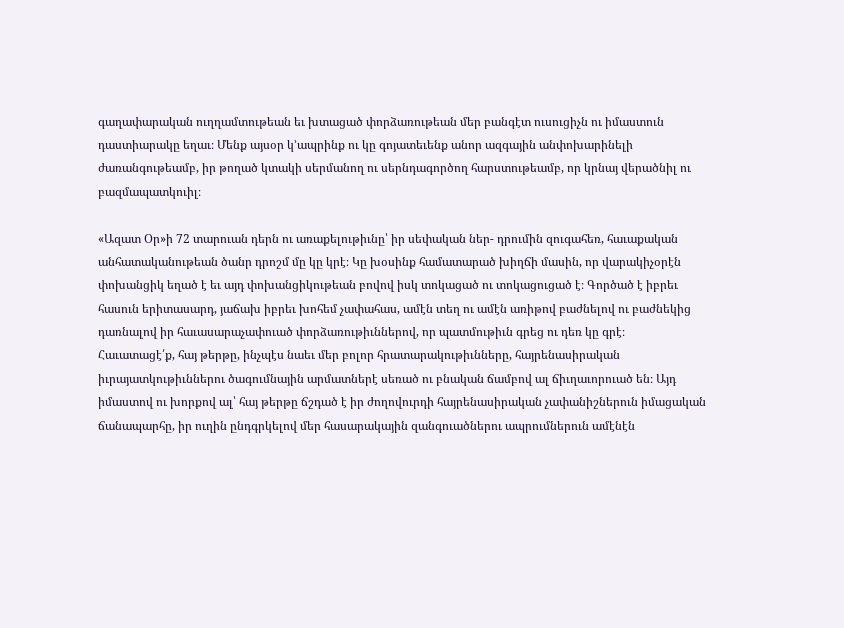գաղափարական ուղղամտութեան եւ խտացած փորձառութեան մեր բանգէտ ուսուցիչն ու իմաստուն դաստիարակը եղաւ։ Մենք այսօր կ’ապրինք ու կը գոյատեւենք անոր ազգային անփոխարինելի ժառանգութեամբ, իր թողած կտակի սերմանող ու սերնդագործող հարստութեամբ, որ կրնայ վերածնիլ ու բազմապատկուիլ։

«Ազատ Օր»ի 72 տարուան դերն ու առաքելութիւնը՝ իր սեփական ներ- դրումին զուգահեռ, հաւաքական անհատականութեան ծանր դրոշմ մը կը կրէ։ Կը խօսինք համատարած խիղճի մասին, որ վարակիչօրէն փոխանցիկ եղած է եւ այդ փոխանցիկութեան բովով իսկ տոկացած ու տոկացուցած է։ Գործած է իբրեւ հասուն երիտասարդ, յաճախ իբրեւ խոհեմ չափահաս, ամէն տեղ ու ամէն առիթով բաժնելով ու բաժնեկից դառնալով իր հաւասարաչափուած փորձառութիւններով, որ պատմութիւն գրեց ու դեռ կը գրէ։
Հաւատացէ՛ք, հայ թերթը, ինչպէս նաեւ մեր բոլոր հրատարակութիւնները, հայրենասիրական իւրայատկութիւններու ծագումնային արմատներէ սեռած ու բնական ճամբով ալ ճիւղաւորուած են։ Այդ իմաստով ու խորքով ալ՝ հայ թերթը ճշդած է իր ժողովուրդի հայրենասիրական չափանիշներուն իմացական ճանապարհը, իր ուղին ընդգրկելով մեր հասարակային զանգուածներու ապրումներուն ամէնէն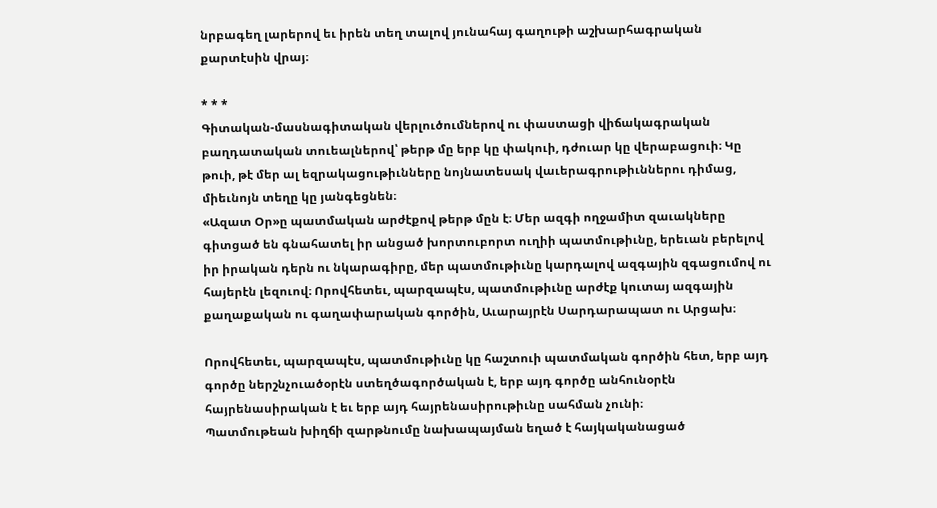նրբագեղ լարերով եւ իրեն տեղ տալով յունահայ գաղութի աշխարհագրական քարտէսին վրայ։

* * *
Գիտական-մասնագիտական վերլուծումներով ու փաստացի վիճակագրական բաղդատական տուեալներով՝ թերթ մը երբ կը փակուի, դժուար կը վերաբացուի։ Կը թուի, թէ մեր ալ եզրակացութիւնները նոյնատեսակ վաւերագրութիւններու դիմաց, միեւնոյն տեղը կը յանգեցնեն։
«Ազատ Օր»ը պատմական արժէքով թերթ մըն է։ Մեր ազգի ողջամիտ զաւակները գիտցած են գնահատել իր անցած խորտուբորտ ուղիի պատմութիւնը, երեւան բերելով իր իրական դերն ու նկարագիրը, մեր պատմութիւնը կարդալով ազգային զգացումով ու հայերէն լեզուով։ Որովհետեւ, պարզապէս, պատմութիւնը արժէք կուտայ ազգային քաղաքական ու գաղափարական գործին, Աւարայրէն Սարդարապատ ու Արցախ։

Որովհետեւ, պարզապէս, պատմութիւնը կը հաշտուի պատմական գործին հետ, երբ այդ գործը ներշնչուածօրէն ստեղծագործական է, երբ այդ գործը անհունօրէն հայրենասիրական է եւ երբ այդ հայրենասիրութիւնը սահման չունի։
Պատմութեան խիղճի զարթնումը նախապայման եղած է հայկականացած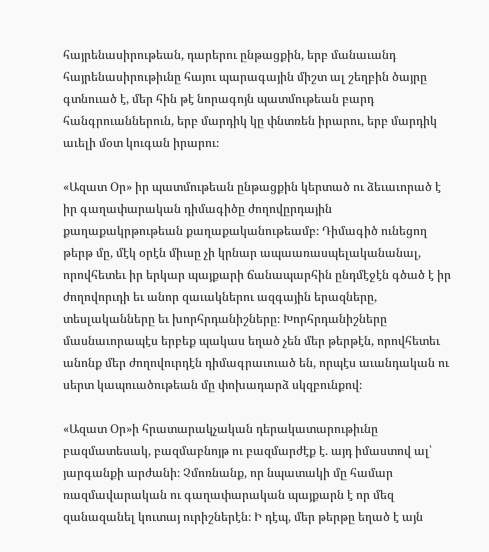հայրենասիրութեան, դարերու ընթացքին, երբ մանաւանդ հայրենասիրութիւնը հայու պարագային միշտ ալ շեղբին ծայրը գտնուած է, մեր հին թէ նորագոյն պատմութեան բարդ հանգրուաններուն, երբ մարդիկ կը փնտռեն իրարու, երբ մարդիկ աւելի մօտ կուգան իրարու։

«Ազատ Օր» իր պատմութեան ընթացքին կերտած ու ձեւաւորած է իր գաղափարական դիմագիծը ժողովըրդային քաղաքակրթութեան քաղաքականութեամբ։ Դիմագիծ ունեցող թերթ մը, մէկ օրէն միւսը չի կրնար ապաառասպելականանալ, որովհետեւ իր երկար պայքարի ճանապարհին ընդմէջէն գծած է իր ժողովորւդի եւ անոր զաւակներու ազգային երազները, տեսլականները եւ խորհրդանիշները։ Խորհրդանիշները մասնաւորապէս երբեք պակաս եղած չեն մեր թերթէն, որովհետեւ անոնք մեր ժողովուրդէն դիմագրաւուած են, որպէս աւանդական ու սերտ կապուածութեան մը փոխադարձ սկզբունքով։

«Ազատ Օր»ի հրատարակչական դերակատարութիւնը բազմատեսակ, բազմաբնոյթ ու բազմարժէք է. այդ իմաստով ալ՝ յարգանքի արժանի։ Չմոռնանք, որ նպատակի մը համար ռազմավարական ու գաղափարական պայքարն է որ մեզ զանազանել կուտայ ուրիշներէն։ Ի դէպ, մեր թերթը եղած է այն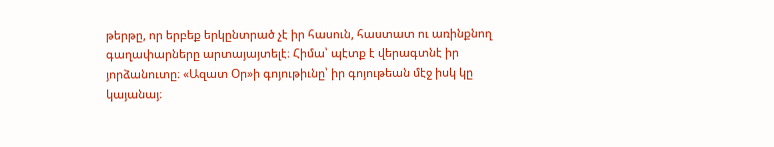թերթը, որ երբեք երկընտրած չէ իր հասուն, հաստատ ու առինքնող գաղափարները արտայայտելէ։ Հիմա՝ պէտք է վերագտնէ իր յորձանուտը։ «Ազատ Օր»ի գոյութիւնը՝ իր գոյութեան մէջ իսկ կը կայանայ։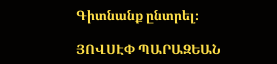Գիտնանք ընտրել։

ՅՈՎՍԷՓ ՊԱՐԱԶԵԱՆ